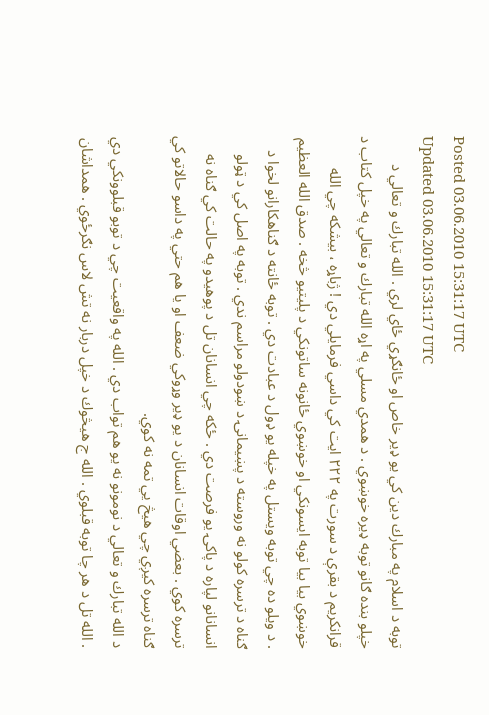Posted 03.06.2010 15:31:17 UTC
Updated 03.06.2010 15:31:17 UTC
توبه د اسلام په مبارك دين كي يو ډير خاص او ځانګړي ځاي لري . الله تبارك و تعالي د خپلو بنده ګانو توبه ډيره خوښوي . د همدي مسلي په اړه الله تبارك و تعالي په خپل كتاب د قرانكريم د بقرې د سورت په ۲۲۲ ايت كي داسي فرمايلي دي ! ژباړه ، بيشكه چي الله خوښوي بيا بيا توبه ايسونكي او خوښوي ځانونه ساتونكي د پليتيو څخه . صدق الله العظيم . د ويلو ده چي توبه ويستل په خپله يو ډول د عبادت دي . توبه ځانته د ګناهكارانو لخوا د ګناه د ترسره كولو نه وروسته د پښيمانۍ د ښودولو مراسم ندي . توبه په اصل كي د ټولو انسانانو لپاره د پاكۍ يو فرصت دي . ځكه چي انسانان تل د پوهيدو په حالت كي ګناه نه ترسره كوي . بعضي اوقات انسانان د يو ډير وړوكي ضعف او يا هم حتي په داسو حالاتو كي ګناه ترسره كيږي چي هيڅ يي تمه نه كوي.
د الله تبارك و تعالي د نومونو نه يو هم تواب دي . الله په واقعيت چي د توبو قبلوونكي دي . الله تل د هر چا توبه قبلوي . الله ج هيڅوك د خپل دربار نه تش لاس نګرځوي . همداشان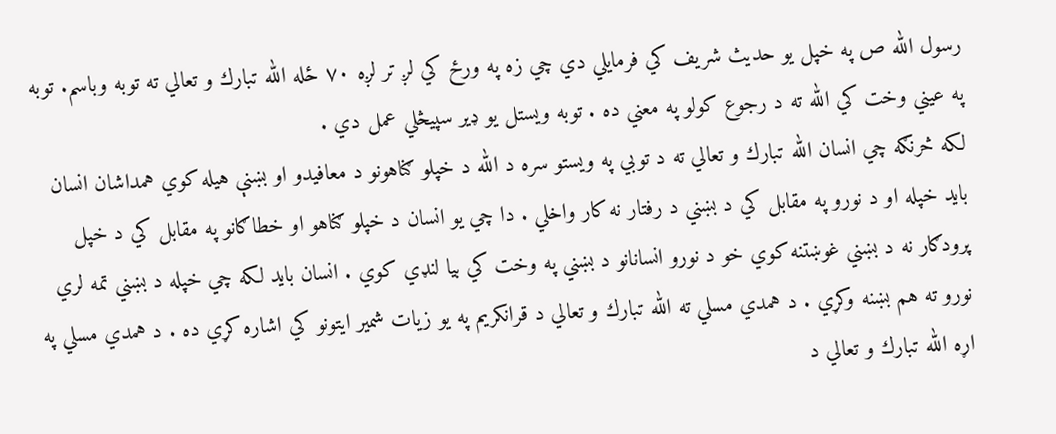رسول الله ص په خپل يو حديث شريف كي فرمايلي دي چي زه په ورځ كي لږ تر لږه ۷۰ ځله الله تبارك و تعالي ته توبه وباسم. توبه په عيني وخت كي الله ته د رجوع كولو په معني ده . توبه ويستل يو ډير سپيڅلي عمل دي .
لكه څرنګه چي انسان الله تبارك و تعالي ته د توبي په ويستو سره د الله د خپلو ګناهونو د معافيدو او بښنې هيله كوي همداشان انسان بايد خپله او د نورو په مقابل كي د بښني د رفتار نه كار واخلي . دا چي يو انسان د خپلو ګناهو او خطاګانو په مقابل كي د خپل پرودګار نه د بښني غوښتنه كوي خو د نورو انسانانو د بښني په وخت كي بيا لنډي كوي . انسان بايد لكه چي خپله د بښني تمه لري نورو ته هم بښنه وكړي . د همدي مسلي ته الله تبارك و تعالي د قرانكريم په يو زيات شمير ايتونو كي اشاره كړي ده . د همدي مسلي په اړه الله تبارك و تعالي د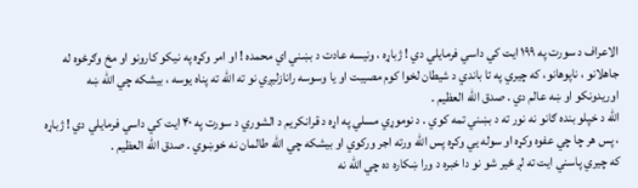الاعراف د سورت په ۱۹۹ ايت كي داسي فرمايلي دي ! ژباړه ، ونيسه عادت د بښني اي محمده ! او امر وكړه په نيكو كارونو او مخ وګرځوه له جاهلانو ، ناپوهانو، كه چيري په تا باندي د شيطان لخوا كوم مصيبت او يا وسوسه رانازليږي نو ته الله ته پناه يوسه ، بيشكه چي الله ښه اوريدونكو او ښه عالم دي . صدق الله العظيم .
الله د خپلو بنده ګانو نه نور ته د بښني تمه كوي . د نوموړي مسلي په اړه د قرانكريم د الشوري د سورت په ۴۰ ايت كي داسي فرمايلي دي ! ژباړه ، پس هر چا چي عفوه وكړه او سوله يي وكړه پس الله ورته اجر وركوي او بيشكه چي الله طالمان نه خوښوي . صدق الله العظيم .
كه چيري پاسني ايت ته لږ ځير شو نو دا خبره د ورا ښكاره ده چي الله نه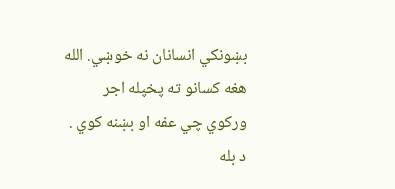بښونكي انسانان نه خوښي. الله هغه كسانو ته پخپله اجر وركوي چي عفه او بښنه كوي . د بله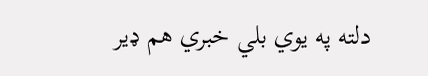دلته په يوي بلي خبري هم ډير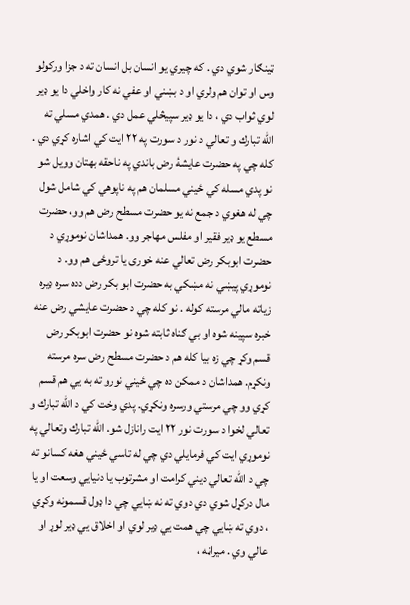ټينګار شوي دي . كه چيري يو انسان بل انسان ته د جزا وركولو وس او توان هم ولري او د بښني او عفي نه كار واخلي دا يو ډير لوي ثواب دي ، دا يو ډير سپيڅلي عمل دي . همدي مسلي ته الله تبارك و تعالي د نور د سورت په ۲۲ ايت كي اشاره كړي دي .
كله چي په حضرت عايشۀ رض باندي په ناحقه بهتان وويل شو نو پدي مسله كي ځيني مسلمان هم په ناپوهي كي شامل شول چي له هغوي د جمع نه يو حضرت مسطح رض هم وو، حضرت مسطع يو ډير فقير او مفلس مهاجر وو. همداشان نوموړي د حضرت ابوبكر رض تعالي عنه خورى يا تروځى هم وو. د نوموړي پيښي نه مښكي به حضرت ابو بكر رض دده سره ډيره زياته مالي مرسته كوله . نو كله چي د حضرت عايشي رض عنه خبره سپينه شوه او بي ګناه ثابته شوه نو حضرت ابوبكر رض قسم وكړ چي زه بيا كله هم د حضرت مسطح رض سره مرسته ونكړم. همداشان د ممكن ده چي ځيني نورو ته به يي هم قسم كړي وو چي مرستي ورسره ونكړي. پدي وخت كي د الله تبارك و تعالي لخوا د سورت نور ۲۲ ايت رانازل شو. الله تبارك وتعالي په نوموړي ايت كي فرمايلي دي چي له تاسي ځيني هغه كسانو ته چي د الله تعالي ديني كرامت او مشرتوب يا دنيايي وسعت او يا مال دركړل شوي دي دوي ته نه ښايي چي دا ډول قسمونه وكړي ، دوي ته ښايي چي همت يي ډير لوي او اخلاق يي ډير لوړ او عالي وي . ميراڼه ،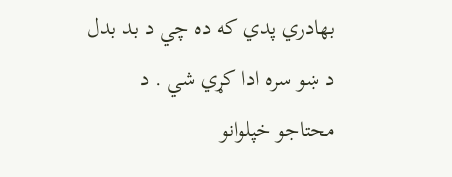بهادري پدي كه ده چي د بد بدل د ښو سره ادا كړي شي . د محتاجو خپلوانو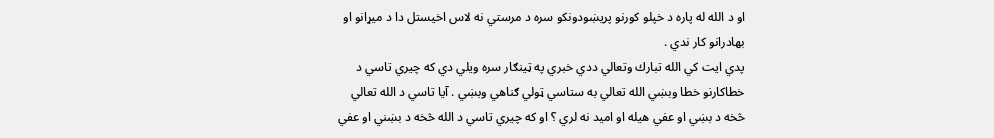او د الله له پاره د خپلو كورنو پريښودونكو سره د مرستي نه لاس اخيستل دا د ميړانو او بهادرانو كار ندي .
پدي ايت كي الله تبارك وتعالي ددي خبري په ټينګار سره ويلي دي كه چيري تاسي د خطاكارنو خطا وبښي الله تعالي به ستاسي ټولي ګناهي وبښي . آيا تاسي د الله تعالي څخه د بښي او عفي هيله او اميد نه لري ؟ او كه چيري تاسي د الله څخه د بښني او عفي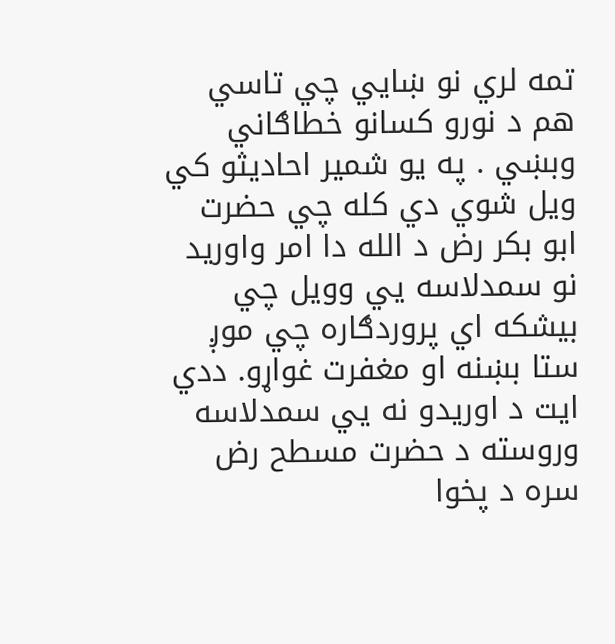تمه لري نو ښايي چي تاسي هم د نورو كسانو خطاګاني وبښي . په يو شمير احاديثو كي ويل شوي دي كله چي حضرت ابو بكر رض د الله دا امر واوريد نو سمدلاسه يي وويل چي بيشكه اي پروردګاره چي موږ ستا بښنه او مغفرت غواړو. ددي ايت د اوريدو نه يي سمدلاسه وروسته د حضرت مسطح رض سره د پخوا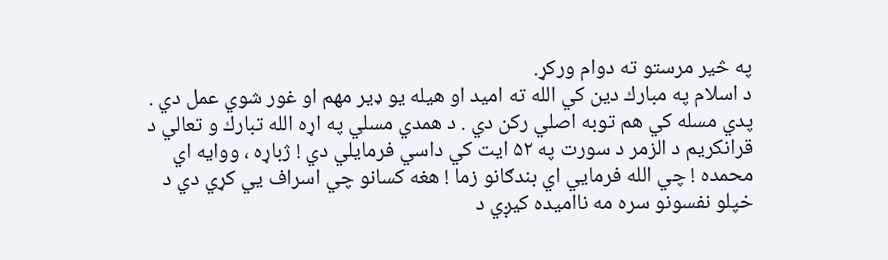په څير مرستو ته دوام وركړ.
د اسلام په مبارك دين كي الله ته اميد او هيله يو ډير مهم او غور شوي عمل دي . پدي مسله كي هم توبه اصلي ركن دي . د همدي مسلي په اړه الله تبارك و تعالي د قرانكريم د الزمر د سورت په ۵۲ ايت كي داسي فرمايلي دي ! ژباړه ، ووايه اي محمده ! چي الله فرمايي اي بندګانو زما ! هغه كسانو چي اسراف يي كړي دي د خپلو نفسونو سره مه نااميده كيږي د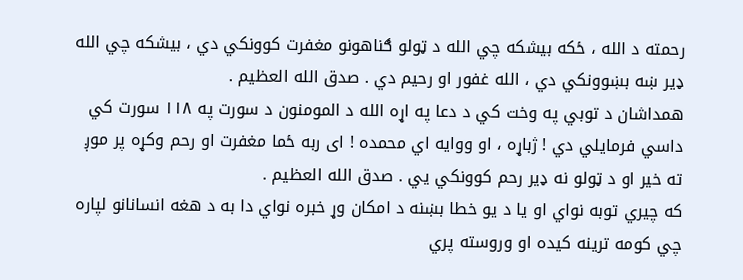رحمته د الله ، ځكه بيشكه چي الله د ټولو ګناهونو مغفرت كوونكي دي ، بيشكه چي الله ډير ښه بښوونكي دي ، الله غفور او رحيم دي . صدق الله العظيم .
همداشان د توبي په وخت كي د دعا په اړه الله د المومنون د سورت په ۱۱۸ سورت كي داسي فرمايلي دي ! ژباړه ، او ووايه اي محمده ! اى ربه ځما مغفرت او رحم وكړه پر موږ ته خير او د ټولو نه ډير رحم كوونكي يي . صدق الله العظيم .
كه چيري توبه نواي او يا د يو خطا بښنه د امكان وړ خبره نواي دا به د هغه انسانانو لپاره چي كومه ترينه كيده او وروسته پري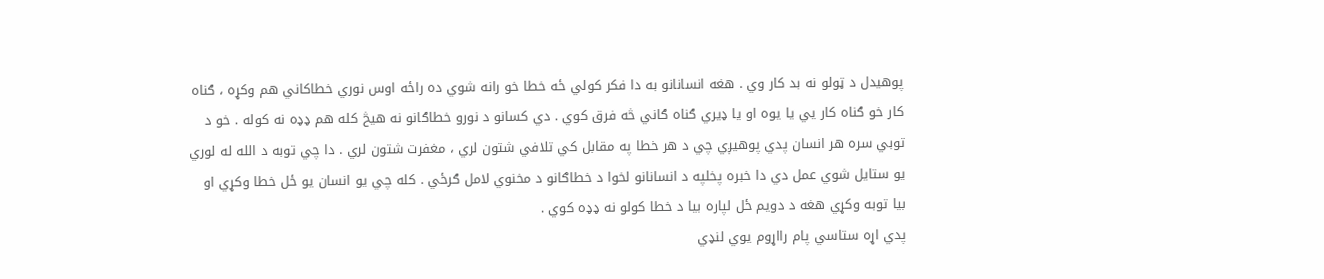پوهيدل د ټولو نه بد كار وي . هغه انسانانو به دا فكر كولي ځه خطا خو رانه شوي ده راځه اوس نوري خطاكاني هم وكړه ، ګناه كار خو ګناه كار يي يا يوه او يا ډيري ګناه ګاني څه فرق كوي . دي كسانو د نورو خطاګانو نه هيڅ كله هم ډډه نه كوله . خو د توبي سره هر انسان پدي پوهيږي چي د هر خطا په مقابل كي تلافي شتون لري ، مغفرت شتون لري . دا چي توبه د الله له لوري يو ستايل شوي عمل دي دا خبره پخلپه د انسانانو لخوا د خطاګانو د مخنوي لامل ګرځي . كله چي يو انسان يو ځل خطا وكړي او بيا توبه وكړي هغه د دويم ځل لپاره بيا د خطا كولو نه ډډه كوي .
پدي اړه ستاسي پام رااړوم يوي لنډي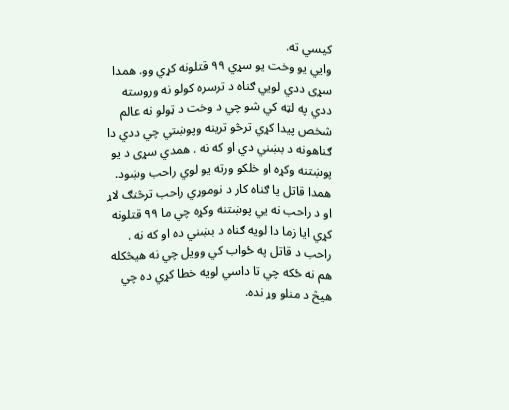كيسي ته.
وايي يو وخت يو سړي ۹۹ قتلونه كړي وو. همدا سړى ددي لويي ګناه د ترسره كولو نه وروسته ددي په لټه كي شو چي د وخت د ټولو نه عالم شخص پيدا كړي ترڅو ترينه وپوښتي چي ددي دا ګناهونه د بښني دي او كه نه . همدي سړى د يو پوښتنه وكړه او خلكو ورته يو لوي راحب وښود.
همدا قاتل يا ګناه كار د نوموړي راحب ترڅنګ لاړ او د راحب نه يي پوښتنه وكړه چي ما ۹۹ قتلونه كړي ايا زما دا لويه ګناه د بښني ده او كه نه . راحب د قاتل په ځواب كي وويل چي نه هيڅكله هم نه ځكه چي تا داسي لويه خطا كړي ده چي هيڅ د منلو وړ نده.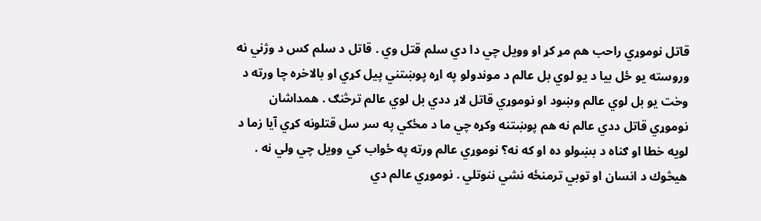قاتل نوموړي راحب هم مړ كړ او وويل چي دا دي سلم قتل وي . قاتل د سلم كس د وژني نه وروسته يو ځل بيا د يو لوي بل عالم د موندولو په اړه پوښتني پيل كړي او بالاخره چا ورته د وخت يو بل لوي عالم وښود او نوموړي قاتل لاړ ددي بل لوي عالم ترڅنګ . همداشان نوموړي قاتل ددي عالم نه هم پوښتنه وكړه چي ما د مځكي په سر سل قتلونه كړي آيا زما د لويه خطا او ګناه د بښولو ده او كه نه؟ نوموړي عالم ورته په ځواب كي وويل چي ولي نه . هيڅوك د انسان او توبي ترمنځه نشي ننوتلي . نوموړي عالم دي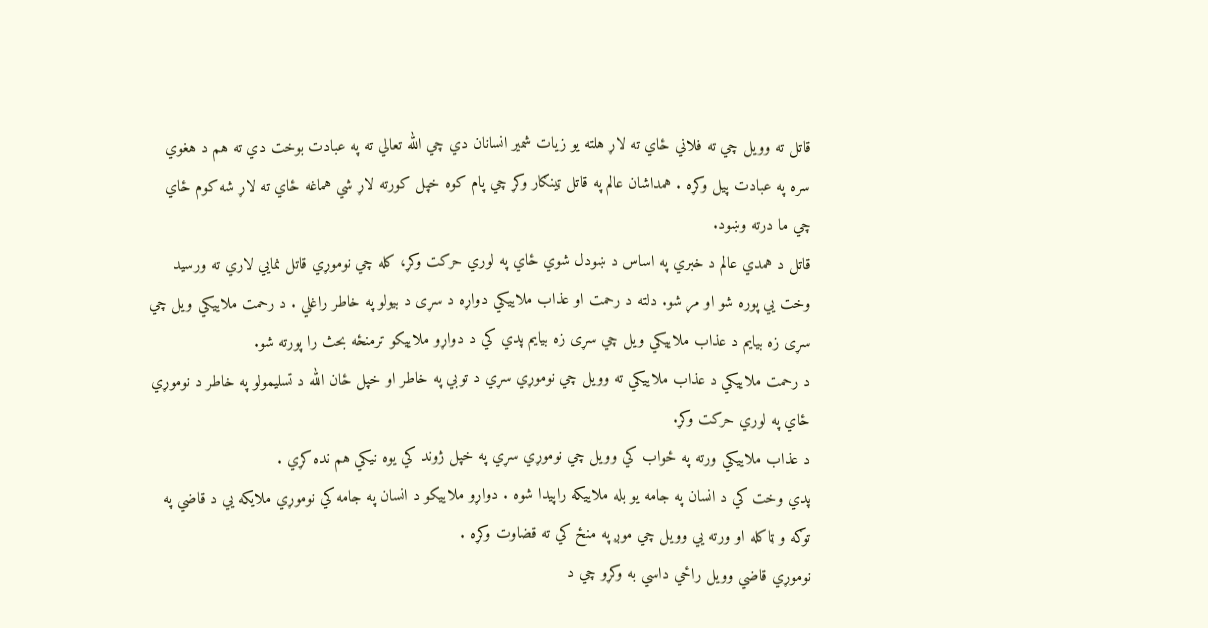قاتل ته وويل چي ته فلاني ځاي ته لاړ هلته يو زيات شمير انسانان دي چي الله تعالي ته په عبادت بوخت دي ته هم د هغوي سره په عبادت پيل وكړه . همداشان عالم په قاتل ټينګار وكړ چي پام كوه خپل كورته لاړ شي هماغه ځاي ته لاړ شه كوم ځاي چي ما درته وښود.
قاتل د همدي عالم د خبري په اساس د ښودل شوي ځاي په لوري حركت وكړ، كله چي نوموړي قاتل نمايي لاري ته ورسيد وخت يي پوره شو او مړ شو. دلته د رحمت او عذاب ملاييكي دواړه د سړى د بيولو په خاطر راغلي . د رحمت ملاييكي ويل چي سړى زه بيايم د عذاب ملاييكي ويل چي سړى زه بيايم پدي كي د دواړو ملاييكو ترمنځه بحث را پورته شو.
د رحمت ملاييكي د عذاب ملاييكي ته وويل چي نوموړي سړي د توبي په خاطر او خپل ځان الله د تسليمولو په خاطر د نوموړي ځاي په لوري حركت وكړ.
د عذاب ملاييكي ورته په ځواب كي وويل چي نوموړي سړي په خپل ژوند كي يوه نيكي هم نده كړي .
پدي وخت كي د انسان په جامه يو بله ملاييكه راپيدا شوه . دواړو ملاييكو د انسان په جامه كي نوموړي ملايكه يي د قاضي په توګه و ټاكله او ورته يي وويل چي موږ په منځ كي ته قضاوت وكړه .
نوموړي قاضي وويل راځي داسي به وكړو چي د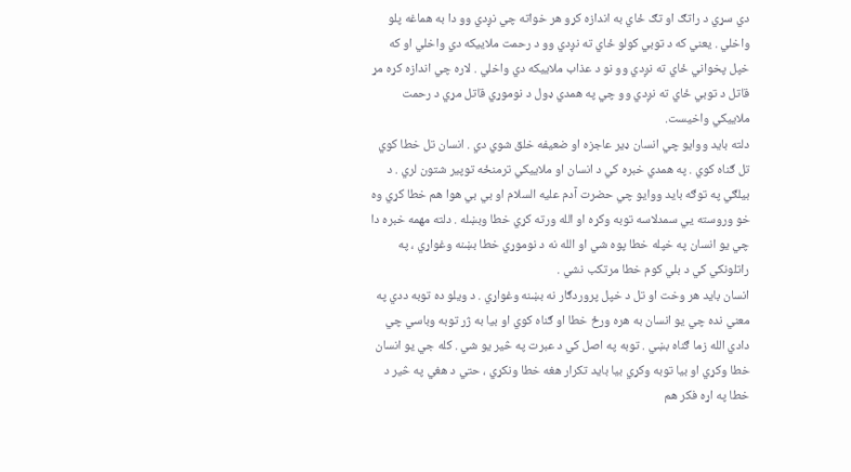دي سړي د راتګ او تګ ځاي به اندازه كړو هر خواته چي نږدي وو دا به هماغه پلو واخلي . يعني كه د توبي كولو ځاي ته نږدي وو د رحمت ملاييكه دي واخلي او كه خپل پخواني ځاي ته نږدي وو نو د عذاب ملاييكه دي واخلي . لاره چي اندازه كړه مړ قاتل د توبي ځاي ته نږدي وو چي په همدي ډول د نوموړي قاتل مړي د رحمت ملاييكي واخيست.
دلته بايد ووايو چي انسان ډير عاجزه او ضعيفه خلق شوي دي . انسان تل خطا كوي تل ګناه كوي . په همدي خبره كي د انسان او ملاييكي ترمنځه توپير شتون لري . د بيلګي په توګه بايد ووايو چي حضرت آدم عليه السلام او بي بي هوا هم خطا كړي وه خو وروسته يي سمدلاسه توبه وكړه او الله ورته كړي خطا وبښله . دلته مهمه خبره دا چي يو انسان په خپله خطا پوه شي او الله نه د نوموړي خطا بښنه وغواړي ، په راتلونكي كي د بلي كوم خطا مرتكب نشي .
انسان بايد هر وخت او تل د خپل پروردګار نه بښنه وغواړي . د ويلو ده توبه ددي په معني نده چي يو انسان به هره ورځ خطا او ګناه كوي او بيا به ژر توبه وباسي چي دادي الله زما ګناه بښي . توبه په اصل كي د عبرت په څير يو شي . كله جي يو انسان خطا وكړي او بيا توبه وكړي بيا بايد تكرار هغه خطا ونكړي ، حتي د هغي په څير د خطا په اړه فكر هم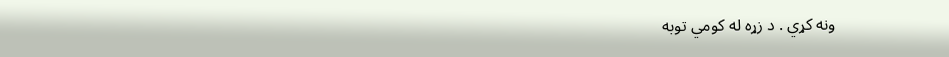ونه كړي . د زړه له كومي توبه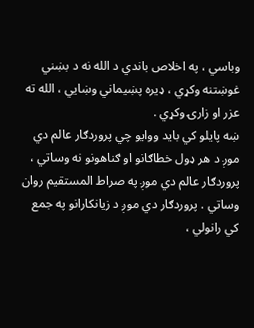وباسي ، په اخلاص باندي د الله نه د بښني غوښتنه وكړي ، ډيره پښيماني وښايي ، الله ته عزر او زارۍ وكړي .
ښه پايلو كي بايد ووايو چي پروردګار عالم دي موږ د هر ډول خطاګانو او ګناهونو نه وساتي ، پروردګار عالم دي موږ په صراط المستقيم روان وساتي . پروردګار دي موږ د زيانكارانو په جمع كي رانولي ،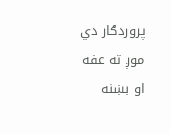پروردګار دي موږ ته عفه او بښنه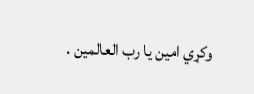وكړي امين يا رب العالمين .